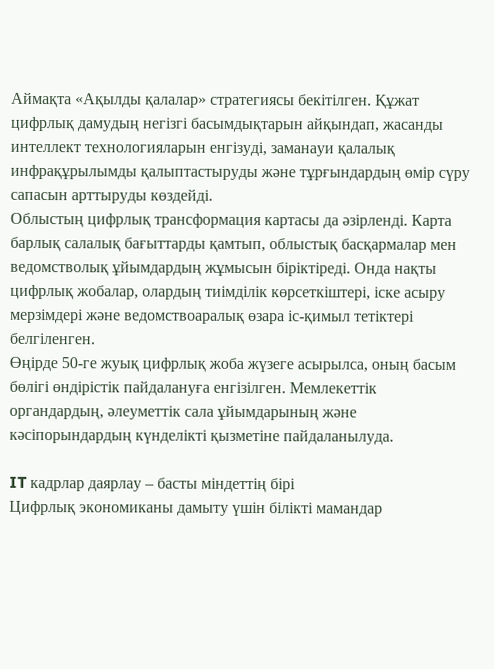Аймақта «Ақылды қалалар» стратегиясы бекітілген. Құжат цифрлық дамудың негізгі басымдықтарын айқындап, жасанды интеллект технологияларын енгізуді, заманауи қалалық инфрақұрылымды қалыптастыруды және тұрғындардың өмір сүру сапасын арттыруды көздейді.
Облыстың цифрлық трансформация картасы да әзірленді. Карта барлық салалық бағыттарды қамтып, облыстық басқармалар мен ведомстволық ұйымдардың жұмысын біріктіреді. Онда нақты цифрлық жобалар, олардың тиімділік көрсеткіштері, іске асыру мерзімдері және ведомствоаралық өзара іс-қимыл тетіктері белгіленген.
Өңірде 50-ге жуық цифрлық жоба жүзеге асырылса, оның басым бөлігі өндірістік пайдалануға енгізілген. Мемлекеттік органдардың, әлеуметтік сала ұйымдарының және кәсіпорындардың күнделікті қызметіне пайдаланылуда.

IT кадрлар даярлау – басты міндеттің бірі
Цифрлық экономиканы дамыту үшін білікті мамандар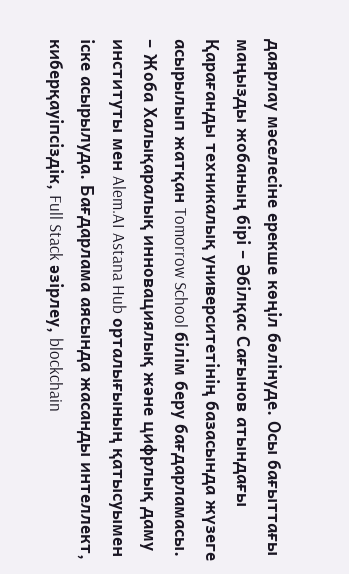даярлау мәселесіне ерекше көңіл бөлінуде. Осы бағыттағы маңызды жобаның бірі – Әбілқас Сағынов атындағы Қарағанды техникалық университетінің базасында жүзеге асырылып жатқан Tomorrow School білім беру бағдарламасы.
– Жоба Халықаралық инновациялық және цифрлық даму институты мен Alem.AI Astana Hub орталығының қатысуымен іске асырылуда. Бағдарлама аясында жасанды интеллект, киберқауіпсіздік, Full Stack әзірлеу, blockchain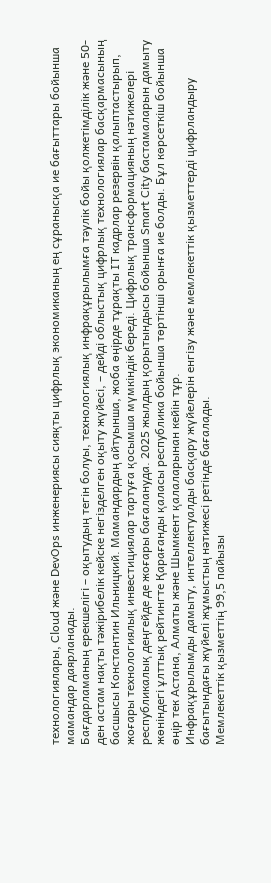технологиялары, Cloud және DevOps инженериясы сияқты цифрлық экономиканың ең сұранысқа ие бағыттары бойынша мамандар даярланады.
Бағдарламаның ерекшелігі – оқытудың тегін болуы, технологиялық инфрақұрылымға тәулік бойы қолжетімділік және 50-ден астам нақты тәжірибелік кейске негізделген оқыту жүйесі, – дейді облыстық цифрлық технологиялар басқармасының басшысы Константин Ильницкий. Мамандардың айтуынша, жоба өңірде тұрақты IT кадрлар резервін қалыптастырып, жоғары технологиялық инвестициялар тартуға қосымша мүмкіндік береді. Цифрлық трансформацияның нәтижелері республикалық деңгейде де жоғары бағалануда. 2025 жылдың қорытындысы бойынша Smart City бастамаларын дамыту жөніндегі ұлттық рейтингте Қарағанды қаласы республика бойынша төртінші орынға ие болды. Бұл көрсеткіш бойынша өңір тек Астана, Алматы және Шымкент қалаларынан кейін тұр.
Инфрақұрылымды дамыту, интеллектуалды басқару жүйелерін енгізу және мемлекеттік қызметтерді цифрландыру бағытындағы жүйелі жұмыстың нәтижесі ретінде бағалады.
Мемлекеттік қызметтің 99,5 пайызы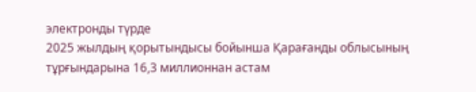электронды түрде
2025 жылдың қорытындысы бойынша Қарағанды облысының тұрғындарына 16,3 миллионнан астам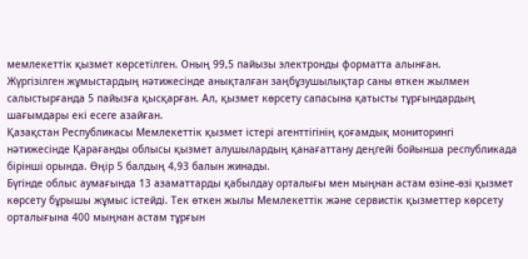мемлекеттік қызмет көрсетілген. Оның 99,5 пайызы электронды форматта алынған.
Жүргізілген жұмыстардың нәтижесінде анықталған заңбұзушылықтар саны өткен жылмен салыстырғанда 5 пайызға қысқарған. Ал, қызмет көрсету сапасына қатысты тұрғындардың шағымдары екі есеге азайған.
Қазақстан Республикасы Мемлекеттік қызмет істері агенттігінің қоғамдық мониторингі нәтижесінде Қарағанды облысы қызмет алушылардың қанағаттану деңгейі бойынша республикада бірінші орында. Өңір 5 балдың 4,93 балын жинады.
Бүгінде облыс аумағында 13 азаматтарды қабылдау орталығы мен мыңнан астам өзіне-өзі қызмет көрсету бұрышы жұмыс істейді. Тек өткен жылы Мемлекеттік және сервистік қызметтер көрсету орталығына 400 мыңнан астам тұрғын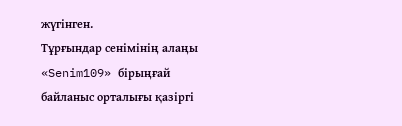жүгінген.
Тұрғындар сенімінің алаңы
«Senim109» бірыңғай байланыс орталығы қазіргі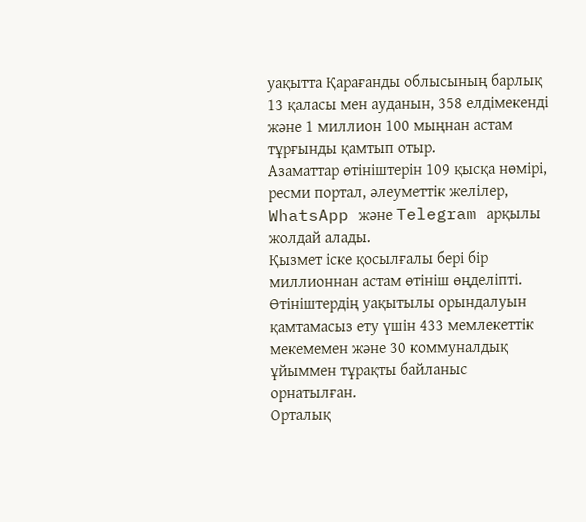уақытта Қарағанды облысының барлық 13 қаласы мен ауданын, 358 елдімекенді және 1 миллион 100 мыңнан астам тұрғынды қамтып отыр.
Азаматтар өтініштерін 109 қысқа нөмірі, ресми портал, әлеуметтік желілер, WhatsApp және Telegram арқылы жолдай алады.
Қызмет іске қосылғалы бері бір миллионнан астам өтініш өңделіпті. Өтініштердің уақытылы орындалуын қамтамасыз ету үшін 433 мемлекеттік мекемемен және 30 коммуналдық ұйыммен тұрақты байланыс орнатылған.
Орталық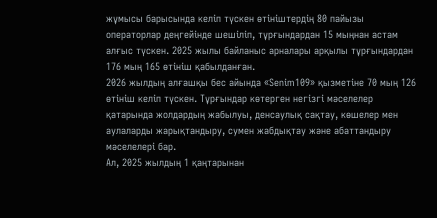жұмысы барысында келіп түскен өтініштердің 80 пайызы операторлар деңгейінде шешіліп, тұрғындардан 15 мыңнан астам алғыс түскен. 2025 жылы байланыс арналары арқылы тұрғындардан 176 мың 165 өтініш қабылданған.
2026 жылдың алғашқы бес айында «Senim109» қызметіне 70 мың 126 өтініш келіп түскен. Тұрғындар көтерген негізгі мәселелер қатарында жолдардың жабылуы, денсаулық сақтау, көшелер мен аулаларды жарықтандыру, сумен жабдықтау және абаттандыру мәселелері бар.
Ал, 2025 жылдың 1 қаңтарынан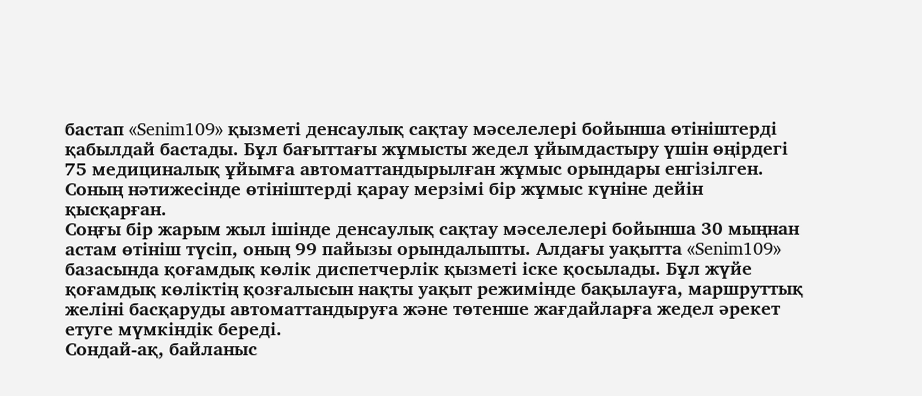бастап «Senim109» қызметі денсаулық сақтау мәселелері бойынша өтініштерді қабылдай бастады. Бұл бағыттағы жұмысты жедел ұйымдастыру үшін өңірдегі 75 медициналық ұйымға автоматтандырылған жұмыс орындары енгізілген. Соның нәтижесінде өтініштерді қарау мерзімі бір жұмыс күніне дейін қысқарған.
Соңғы бір жарым жыл ішінде денсаулық сақтау мәселелері бойынша 30 мыңнан астам өтініш түсіп, оның 99 пайызы орындалыпты. Алдағы уақытта «Senim109» базасында қоғамдық көлік диспетчерлік қызметі іске қосылады. Бұл жүйе қоғамдық көліктің қозғалысын нақты уақыт режимінде бақылауға, маршруттық желіні басқаруды автоматтандыруға және төтенше жағдайларға жедел әрекет етуге мүмкіндік береді.
Сондай-ақ, байланыс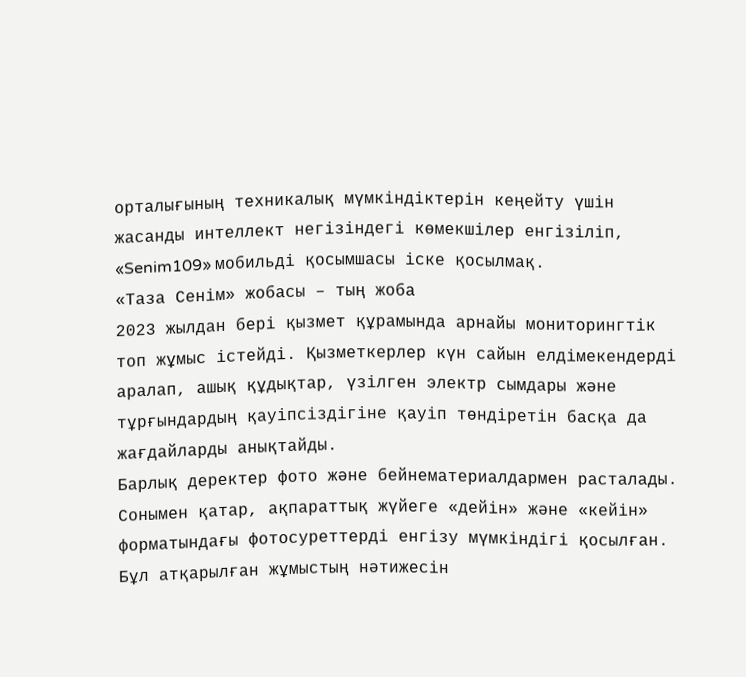орталығының техникалық мүмкіндіктерін кеңейту үшін жасанды интеллект негізіндегі көмекшілер енгізіліп, «Senim109» мобильді қосымшасы іске қосылмақ.
«Таза Сенім» жобасы – тың жоба
2023 жылдан бері қызмет құрамында арнайы мониторингтік топ жұмыс істейді. Қызметкерлер күн сайын елдімекендерді аралап, ашық құдықтар, үзілген электр сымдары және тұрғындардың қауіпсіздігіне қауіп төндіретін басқа да жағдайларды анықтайды.
Барлық деректер фото және бейнематериалдармен расталады. Сонымен қатар, ақпараттық жүйеге «дейін» және «кейін» форматындағы фотосуреттерді енгізу мүмкіндігі қосылған. Бұл атқарылған жұмыстың нәтижесін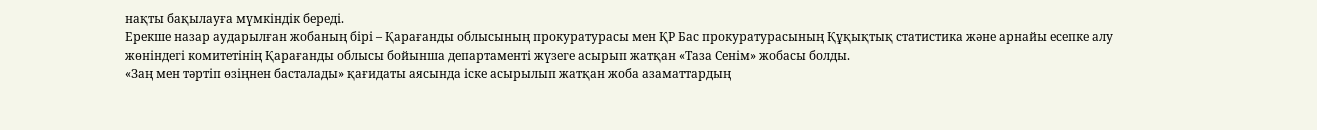нақты бақылауға мүмкіндік береді.
Ерекше назар аударылған жобаның бірі – Қарағанды облысының прокуратурасы мен ҚР Бас прокуратурасының Құқықтық статистика және арнайы есепке алу жөніндегі комитетінің Қарағанды облысы бойынша департаменті жүзеге асырып жатқан «Таза Сенім» жобасы болды.
«Заң мен тәртіп өзіңнен басталады» қағидаты аясында іске асырылып жатқан жоба азаматтардың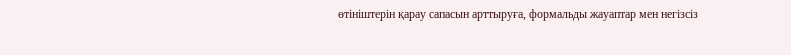өтініштерін қарау сапасын арттыруға, формальды жауаптар мен негізсіз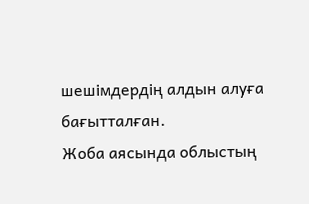шешімдердің алдын алуға бағытталған.
Жоба аясында облыстың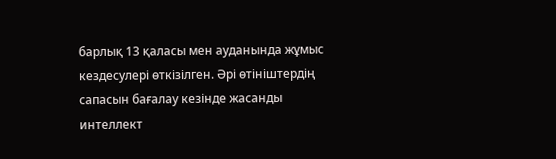барлық 13 қаласы мен ауданында жұмыс кездесулері өткізілген. Әрі өтініштердің сапасын бағалау кезінде жасанды интеллект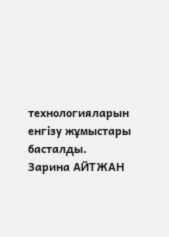технологияларын енгізу жұмыстары басталды.
Зарина АЙТЖАН